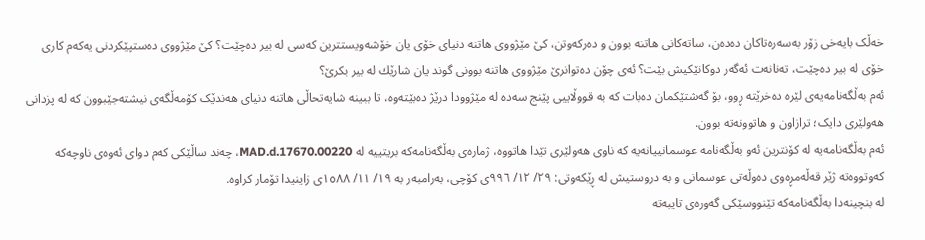خەڵک بایەخی زۆر بەسەرەتاکان دەدەن، ساتەکانی هاتنە بوون و دەرکەوتن، کێ مێژووی هاتنە دنیای خۆی یان خۆشەویستترین کەسی لە بیر دەچێت؟ کێ مێژووی دەستپێکردنی یەکەم کاری خۆی لە بیر دەچێت، تەنانەت ئەگەر دوکانێکیش بێت؟ ئەی چۆن دەتوانرێ مێژووی هاتنە بوونی گوند یان شارێك لە بیر بکرێ؟
ئەم بەڵگەنامەیەی لێرە دەخرێتە ڕوو، بۆ گەشتێکمان دەبات کە بە قووڵاییی پێنج سەدە لە مێژوودا درێژ دەبێتەوە، تا ببینە شایەتحاڵی هاتنە دنیای هەندێک کۆمەڵگەی نیشتەجێبوون کە لە پزدانی هەولێری دایک؛ ترازاون و هاتوونەتە بوون.
ئەم بەڵگەنامەیە لە کۆنترین ئەو بەڵگەنامە عوسمانییانەیە کە ناوی هەولێری تێدا هاتووە، ژمارەی بەڵگەنامەکە بریتییە لە MAD.d.17670.00220، چەند ساڵێکی کەم دوای ئەوەی ناوچەکە کەوتووەتە ژێر قەڵەمڕەوی دەوڵەتی عوسمانی و بە دروستیش لە ڕێکەوتی: ٢٩/ ١٢/ ٩٩٦ی کۆچی، بەرامبەر بە ١٩/ ١١/ ١٥٨٨ی زاینیدا تۆمار کراوە.
لە بنچینەدا بەڵگەنامەکە تێنووسێکی گەورەی تایبەتە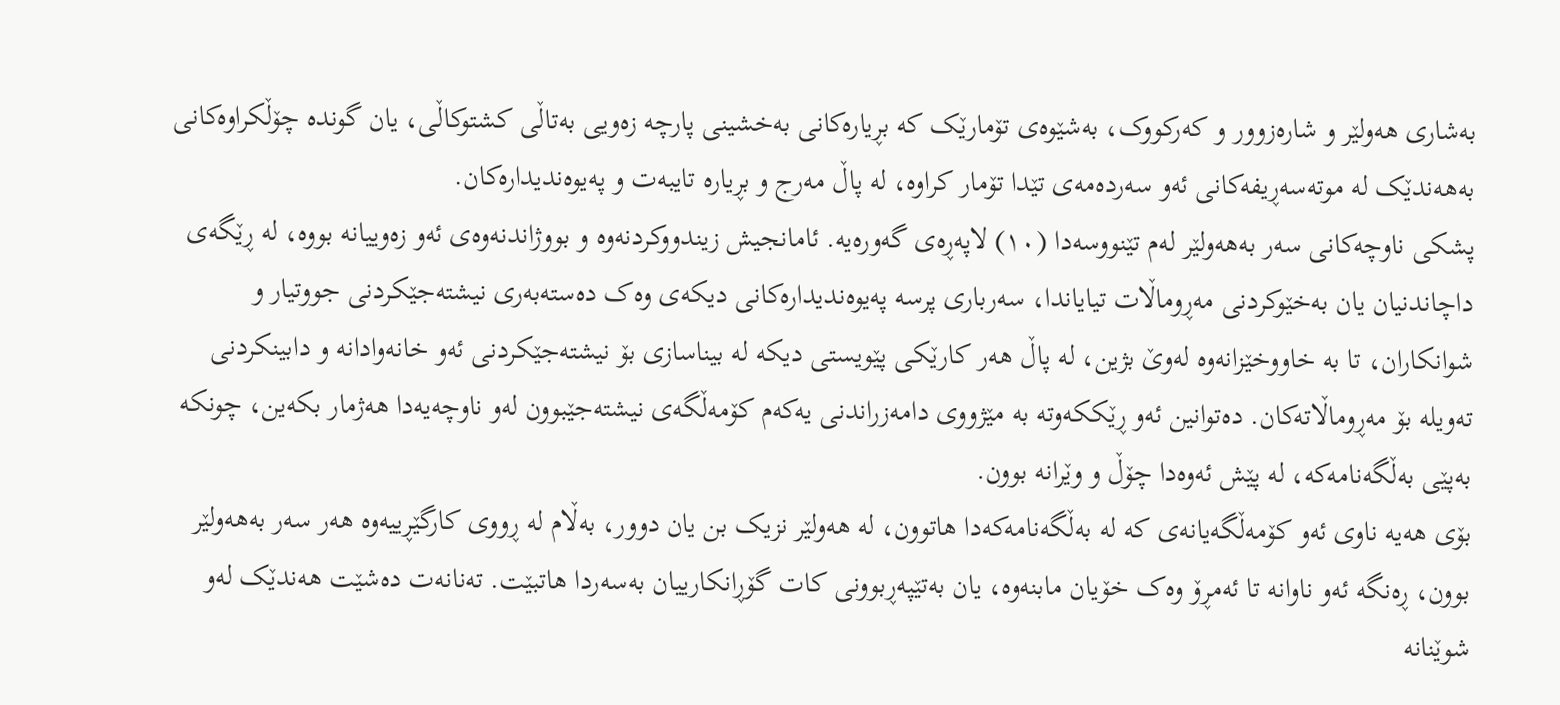بەشاری هەولێر و شارەزوور و کەرکووک، بەشێوەی تۆمارێک کە بڕیارەکانی بەخشینی پارچە زەویی بەتاڵی کشتوکاڵی، یان گوندە چۆڵکراوەکانی بەهەندێک لە موتەسەڕیفەکانی ئەو سەردەمەی تێدا تۆمار کراوە، لە پاڵ مەرج و بڕیارە تایبەت و پەیوەندیدارەکان.
پشکی ناوچەکانی سەر بەهەولێر لەم تێنووسەدا (١٠) لاپەڕەی گەورەیە. ئامانجیش زیندووکردنەوە و بووژاندنەوەی ئەو زەوییانە بووە، لە ڕێگەی داچاندنیان یان بەخێوکردنی مەڕوماڵات تیایاندا، سەرباری پرسە پەیوەندیدارەکانی دیکەی وەک دەستەبەری نیشتەجێکردنی جووتیار و شوانکاران، تا بە خاووخێزانەوە لەوێ بژین، لە پاڵ هەر کارێکی پێویستی دیکە لە بیناسازی بۆ نیشتەجێکردنی ئەو خانەوادانە و دابینکردنی تەویلە بۆ مەڕوماڵاتەکان. دەتوانین ئەو ڕێککەوتە بە مێژووی دامەزراندنی یەکەم کۆمەڵگەی نیشتەجێبوون لەو ناوچەیەدا هەژمار بکەین، چونکە بەپێی بەڵگەنامەکە، لە پێش ئەوەدا چۆڵ و وێرانە بوون.
بۆی هەیە ناوی ئەو کۆمەڵگەیانەی کە لە بەڵگەنامەکەدا هاتوون، لە هەولێر نزیک بن یان دوور، بەڵام لە ڕووی کارگێڕییەوە هەر سەر بەهەولێر بوون، ڕەنگە ئەو ناوانە تا ئەمڕۆ وەک خۆیان مابنەوە، یان بەتێپەڕبوونی کات گۆڕانکارییان بەسەردا هاتبێت. تەنانەت دەشێت هەندێک لەو شوێنانە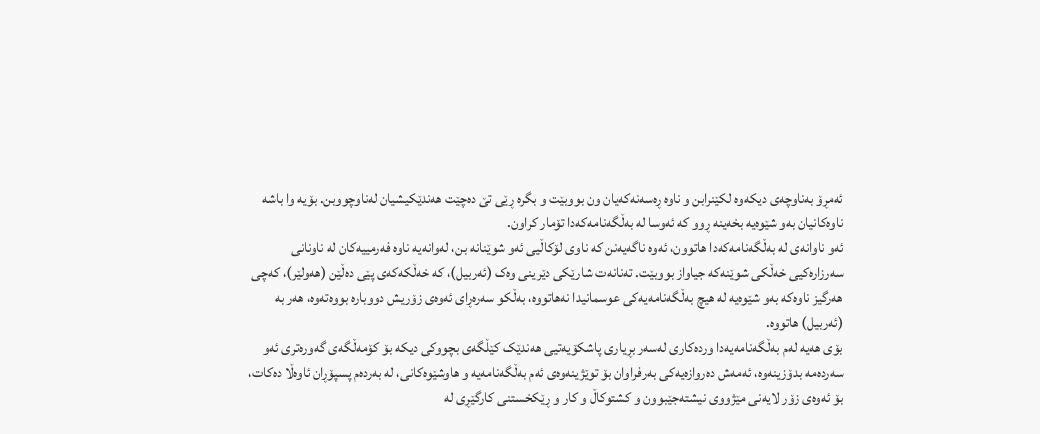ئەمڕۆ بەناوچەی دیکەوە لکێنرابن و ناوە ڕەسەنەکەیان ون بووبێت و بگرە ڕێی تێ دەچێت هەندێکیشیان لەناوچووبن. بۆیە وا باشە ناوەکانیان بەو شێوەیە بخەینە ڕوو کە ئەوسا لە بەڵگەنامەکەدا تۆمار کراون.
ئەو ناوانەی لە بەڵگەنامەکەدا هاتوون، ئەوە ناگەیەنن کە ناوی لۆكاڵیی ئەو شوێنانە بن، لەوانەیە ناوە فەرمییەکان لە ناونانی سەرزارەکیی خەڵکی شوێنەکە جیاواز بووبێت. تەنانەت شارێکی دێرینی وەک (ئەربیل)، کە خەڵکەکەی پێی دەڵێن (هەولێر)، کەچی هەرگیز ناوەکە بەو شێوەیە لە هیچ بەڵگەنامەیەکی عوسمانیدا نەهاتووە، بەڵکو سەرەڕای ئەوەی زۆریش دووبارە بووەتەوە، هەر بە (ئەربیل) هاتووە.
بۆی هەیە لەم بەڵگەنامەیەدا وردەکاری لەسەر بڕیاری پاشکۆیەتیی هەندێک کێڵگەی بچووکی دیکە بۆ کۆمەڵگەی گەورەتری ئەو سەردەمە بدۆزینەوە، ئەمەش دەروازەیەکی بەرفراوان بۆ توێژینەوەی ئەم بەڵگەنامەیە و هاوشێوەکانی، لە بەردەم پسپۆڕان ئاوەڵا دەکات، بۆ ئەوەی زۆر لایەنی مێژووی نیشتەجێبوون و کشتوکاڵ و کار و ڕێکخستنی کارگێڕی لە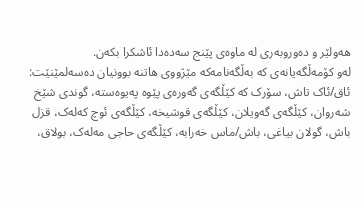هەولێر و دەوروبەری لە ماوەی پێنج سەدەدا ئاشکرا بکەن.
لەو کۆمەڵگەیانەی کە بەڵگەنامەکە مێژووی هاتنە بوونیان دەسەلمێنێت:
ئاق/ئاک تاش، سۆرک کە کێڵگەی گەورەی پێوە پەیوەستە، گوندی شێخ شەروان، کێڵگەی گەویلان، کێڵگەی قوشیخە، کێڵگەی ئوچ کەلەک، قزل باش، گولان بیاغی، باش/ماس خەرابە، کێڵگەی حاجی مەلەک، بولاق،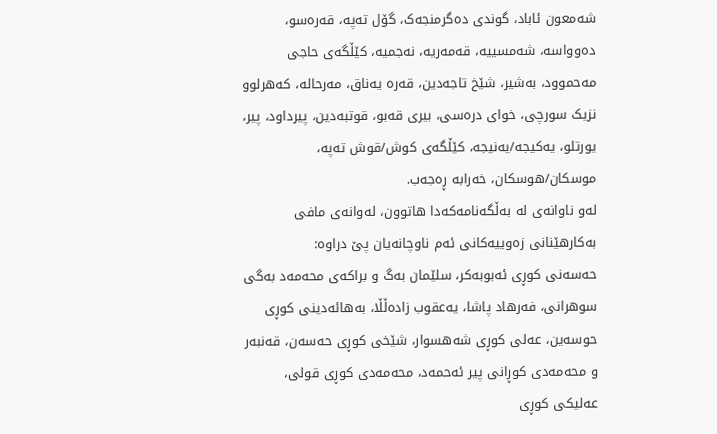شەمعون ئاباد، گوندی دەگرمنجەک، گۆل تەپە، قەرەسو، دەوواسە، شەمسییە، قەمەریە، نەجمیە، کێڵگەی حاجی مەحموود، بەشیر، شێخ تاجەدین، قەرە یەناق، مەرحالە، کەهرلوو نزیک سورچی، خوای درەسی، بیری قەبو، قوتبەدین، پیرداود، پیر، یورتلو، یەکیجە/یەنیجە، کێڵگەی کوش/قوش تەپە، موسکان/هوسکان، خەرابە ڕەجەب.
لەو ناوانەی لە بەڵگەنامەکەدا هاتوون، لەوانەی مافی بەکارهێنانی زەوییەکانی ئەم ناوچانەیان پێ دراوە:
حەسەنی کوڕی ئەبوبەکر، سلێمان بەگ و براکەی محەمەد بەگی سوهرانی، فەرهاد پاشا، یەعقوب زادەڵڵا، بەهائەدینی کوڕی حوسەین، عەلی کوڕی شەهسوار، شێخی کوڕی حەسەن، قەنبەر و محەمەدی کوڕانی پیر ئەحمەد، محەمەدی کوڕی قولی، عەلیکی کوڕی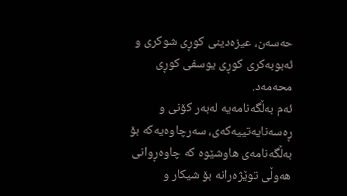حەسەن، عیزەدینی کوڕی شوکری و ئەبوبەکری کوڕی یوسفی کوڕی محەمەد.
ئەم بەڵگەنامەیە لەبەر کۆنی و ڕەسەنایەتییەکەی، سەرچاوەیەکە بۆ بەڵگەنامەی هاوشێوە کە چاوەڕوانی هەوڵی توێژەرانە بۆ شیکار و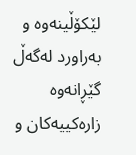لێکۆڵینەوە و بەراورد لەگەڵ گێڕانەوە زارەکییەکان و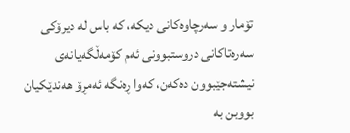تۆمار و سەرچاوەکانی دیکە، کە باس لە دیرۆکی سەرەتاکانی دروستبوونی ئەم کۆمەڵگەیانەی نیشتەجێبوون دەکەن، کەوا ڕەنگە ئەمڕۆ هەندێکیان بووبن بە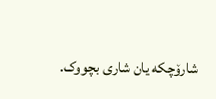شارۆچکە یان شاری بچووک.